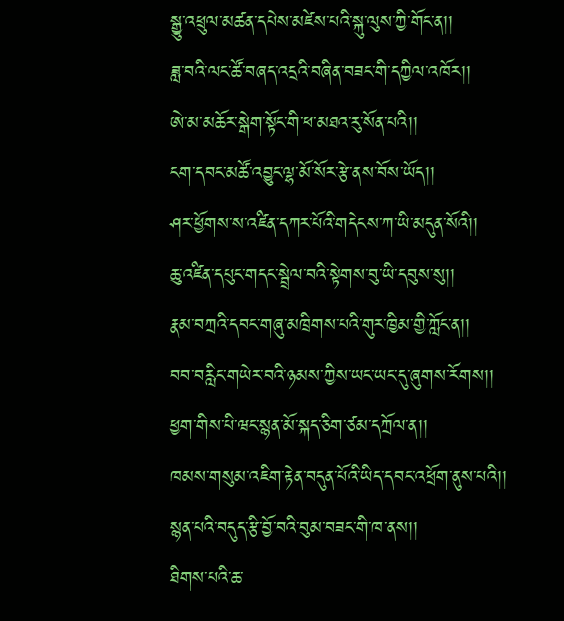སྒྱུ་འཕྲུལ་མཚན་དཔེས་མཛེས་པའི་སྐུ་ལུས་ཀྱི་གོང་ན།།
ཟླ་བའི་ལང་ཚོ་བཞད་འདྲའི་བཞིན་བཟང་གི་དཀྱིལ་འཁོར།།
ཨེ་མ་མཆོར་སྒེག་སྟོང་གི་ཕ་མཐའ་རུ་སོན་པའི།།
ངག་དབང་མཚོ་འབྱུང་ལྷ་མོ་སོར་རྩེ་ནས་བོས་ཡོད།།
ཤར་ཕྱོགས་ས་འཛིན་དཀར་པོའི་གདེངས་ཀ་ཡི་མདུན་སོའི།།
ཆུ་འཛིན་དཔུང་གདང་སྦྲེལ་བའི་སྟེགས་བུ་ཡི་དབུས་སུ།།
རྣམ་བཀྲའི་དབང་གཞུ་མཁྲིགས་པའི་གུར་ཁྱིམ་གྱི་ཀློང་ན།།
བབ་བརླིང་གཡེར་བའི་ཉམས་ཀྱིས་ཡང་ཡང་དུ་ཞུགས་རོགས།།
ཕྱག་གིས་པི་ཝང་སྙན་མོ་སྐད་ཅིག་ཙམ་དཀྲོལ་ན།།
ཁམས་གསུམ་འཇིག་རྟེན་བདུན་པོའི་ཡིད་དབང་འཕྲོག་ནུས་པའི།།
སྙན་པའི་བདུད་རྩི་བྱོ་བའི་བུམ་བཟང་གི་ཁ་ནས།།
ཐིགས་པའི་ཆ་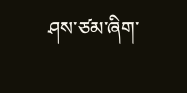ཤས་ཙམ་ཞིག་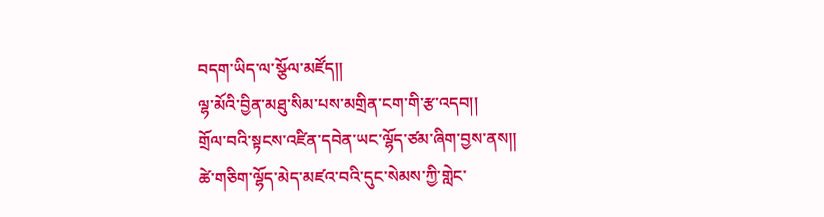བདག་ཡིད་ལ་སྩོལ་མཛོད།།
ལྷ་མོའི་བྱིན་མཐུ་སིམ་པས་མགྲིན་ངག་གི་རྩ་འདབ།།
གྲོལ་བའི་སྟངས་འཛིན་དབེན་ཡང་ལྷོད་ཙམ་ཞིག་བྱས་ནས།།
ཚེ་གཅིག་ལྷོད་མེད་མཛའ་བའི་དུང་སེམས་ཀྱི་གླེང་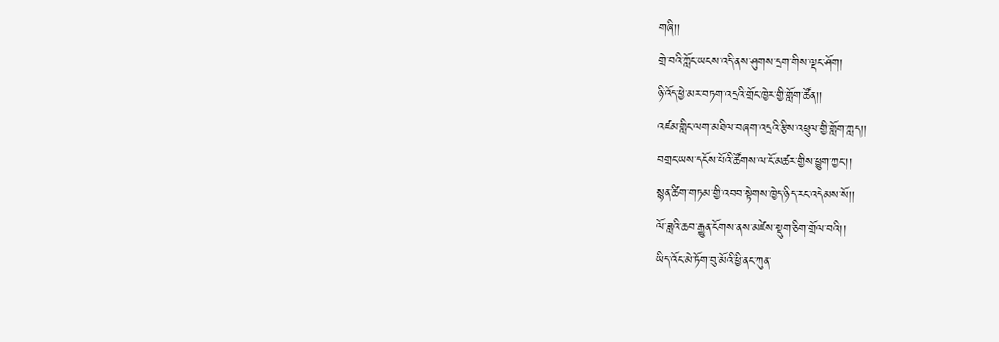གཞི།།
གྲེ་བའི་ཀློང་ཡངས་འདི་ནས་ཤུགས་དྲག་གིས་ལྡང་ཤོག།
ཉི་འོད་ཕྱེ་མར་བཏག་འདྲའི་གྲོང་ཁྱེར་གྱི་གློག་ཚོན།།
འཛམ་གླིང་ལག་མཐིལ་བཞག་འདྲའི་རྩིས་འཕྲུལ་གྱི་གློག་ཀླད།།
བགྲང་ཡས་དངོས་པོའི་ཚོགས་ལ་ངོ་མཚར་གྱིས་ཕྱུག་ཀྱང་།།
སྙན་ཚིག་གཏམ་གྱི་འབབ་སྟེགས་ཁྱེད་ཉིད་རང་འདེམས་སོ།།
ལོ་ཟླའི་ཆབ་རྒྱུན་ངོགས་ནས་མཛེས་སྡུག་ཅིག་གྲོལ་བའི།།
ཡིད་འོང་མེ་ཏོག་བུ་མོའི་ཕྱི་ནང་ཀུན་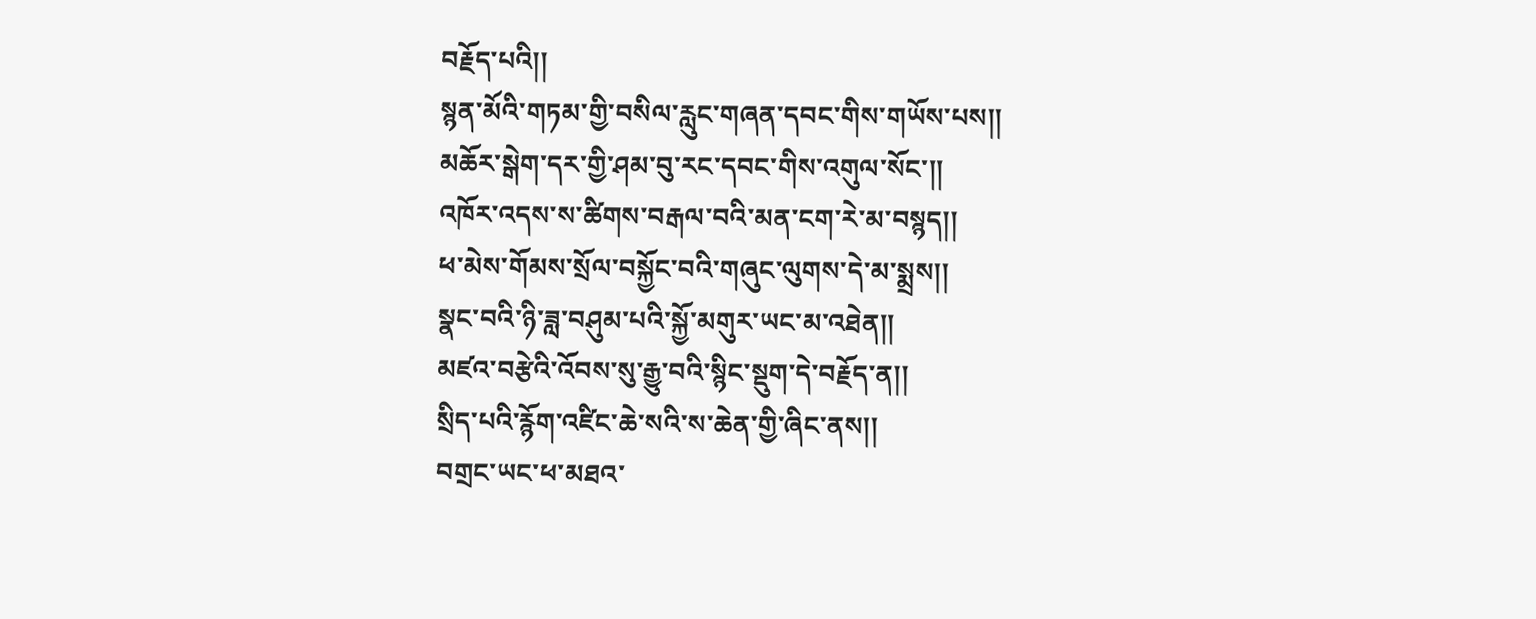བརྗོད་པའི།།
སྙན་མོའི་གཏམ་གྱི་བསིལ་རླུང་གཞན་དབང་གིས་གཡོས་པས།།
མཆོར་སྒེག་དར་གྱི་ཤམ་བུ་རང་དབང་གིས་འགུལ་སོང་།།
འཁོར་འདས་ས་ཚིགས་བརྒལ་བའི་མན་ངག་རེ་མ་བསྙད།།
ཕ་མེས་གོམས་སྲོལ་བསྐྱོང་བའི་གཞུང་ལུགས་དེ་མ་སྨྲས།།
སྣང་བའི་ཉི་ཟླ་བཤུམ་པའི་སྐྱོ་མགུར་ཡང་མ་འཐེན།།
མཛའ་བརྩེའི་འོབས་སུ་རྒྱུ་བའི་སྙིང་སྡུག་དེ་བརྗོད་ན།།
སྲིད་པའི་རྙོག་འཛིང་ཆེ་སའི་ས་ཆེན་གྱི་ཞིང་ནས།།
བགྲང་ཡང་ཕ་མཐའ་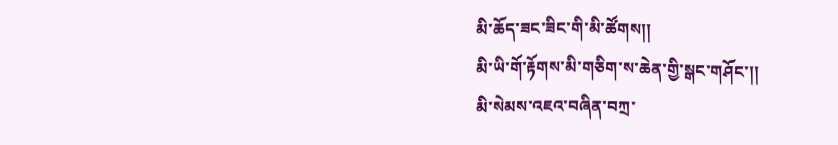མི་ཆོད་ཟང་ཟིང་གི་མི་ཚོགས།།
མི་ཡི་གོ་རྟོགས་མི་གཅིག་ས་ཆེན་གྱི་སྒང་གཤོང་།།
མི་སེམས་འཇའ་བཞིན་བཀྲ་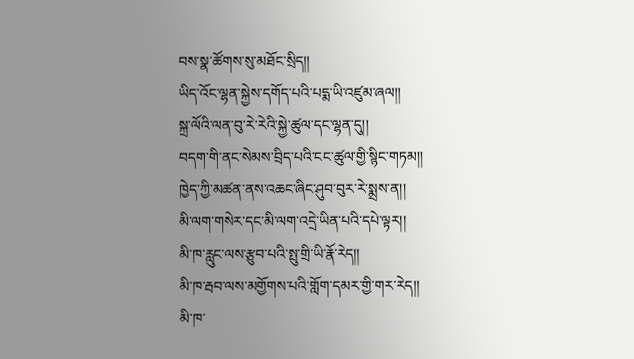བས་སྣ་ཚོགས་སུ་མཐོང་སྲིད།།
ཡིད་འོང་ལྷན་སྐྱེས་དགོད་པའི་པདྨ་ཡི་འཛུམ་ཞལ།།
སྐྲ་ལོའི་ལན་བུ་རེ་རེའི་སྐྱེ་ཚུལ་དང་ལྷན་དུ།།
བདག་གི་ནང་སེམས་བྲིད་པའི་ངང་ཚུལ་གྱི་སྙིང་གཏམ།།
ཁྱེད་ཀྱི་མཚན་ནས་འཆང་ཞིང་ཤུབ་བུར་རེ་སྨྲས་ན།།
མི་ལག་གསེར་དང་མི་ལག་འདྲེ་ཡིན་པའི་དཔེ་ལྟར།།
མི་ཁ་རླུང་ལས་རྩུབ་པའི་སྤུ་གྲི་ཡི་རྣོ་རེད།།
མི་ཁ་རྦབ་ལས་མགྱོགས་པའི་གློག་དམར་གྱི་གར་རེད།།
མི་ཁ་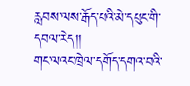རླབས་ལས་རྒོད་པའི་མེ་དཔུང་གི་དབལ་རེད།།
གང་ལའང་ཁྲེལ་དགོད་དགའ་བའི་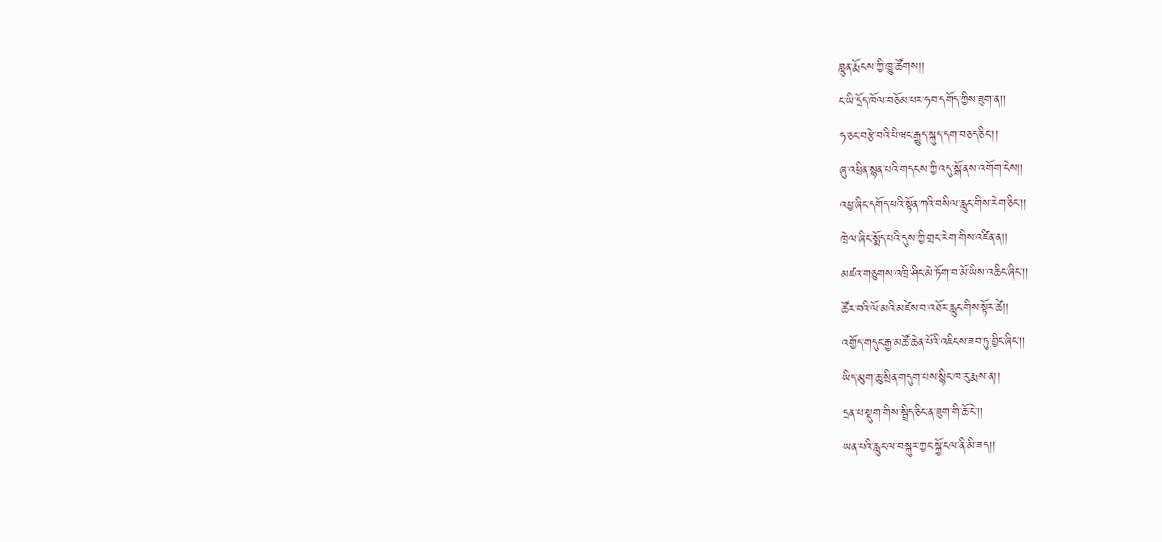བླུན་རྨོངས་ཀྱི་ཁྱུ་ཚོགས།།
ང་ཡི་དྲོད་ཁོལ་བཅོམ་པར་ཧབ་དགོད་ཀྱིས་ཟུག་ན།།
ཧ་ཅང་བརྩེ་བའི་པི་ཝང་རྒྱུད་སྐུད་དག་བཅད་ཅིང་།།
ཞུ་འཕྲིན་སྙན་པའི་གདངས་ཀྱི་འདུ་སྒོ་ནས་འགོག་ངེས།།
འཕྱ་ཞིང་དགོད་པའི་སྟོན་ཀའི་བསིལ་རླུང་གིས་རེག་ཅིང་།།
ཁྲེལ་ཞིང་སྨོད་པའི་དུས་ཀྱི་གྲང་རེག་གིས་འཛིན་ན།།
མཛའ་གཅུགས་འཁྲི་ཤིང་མེ་ཏོག་བ་མོ་ཡིས་འཆིང་ཞིང་།།
ཚོར་བའི་ལོ་མའི་མཛེས་བ་འཐོར་རླུང་གིས་སྟོར་ཚེ།།
འགྱོད་གདུང་རྒྱ་མཚོ་ཆེན་པོའི་འཇིངས་ཟབ་ཏུ་བྱིང་ཞིང་།།
ཡིད་མུག་ཆུ་སྲིན་གདུག་པས་སྙིང་ཁ་རུ་རྨས་ན།།
དྲན་པ་སྡུག་གིས་སྦྲིད་ཅིང་ན་ཟུག་གི་ཆོ་ངེ་།།
ཡན་པའི་རླུང་ལ་བསྐུར་ཀྱང་སྐྱོ་ངལ་ནི་མི་ཟད།།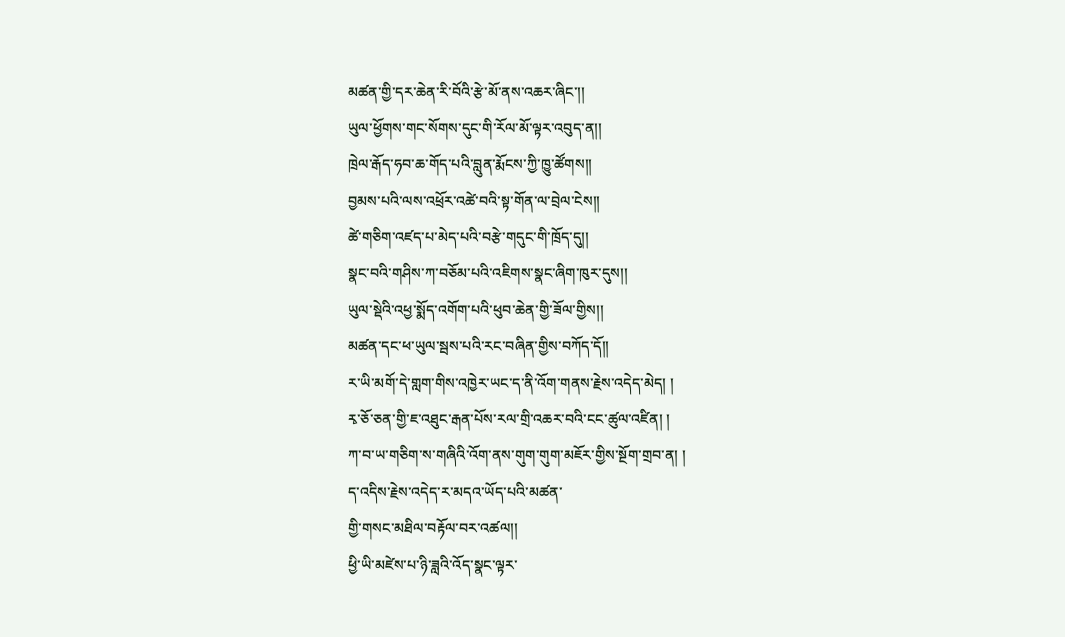མཚན་གྱི་དར་ཆེན་རི་བོའི་རྩེ་མོ་ནས་འཆར་ཞིང་།།
ཡུལ་ཕྱོགས་གང་སོགས་དུང་གི་རོལ་མོ་ལྟར་འབུད་ན།།
ཁྲེལ་རྒོད་ཧབ་ཆ་གོད་པའི་བླུན་རྨོངས་ཀྱི་ཁྱུ་ཚོགས།།
བྱམས་པའི་ལས་འཕྲོར་འཚེ་བའི་སྟ་གོན་ལ་བྲེལ་ངེས།།
ཚེ་གཅིག་འཛད་པ་མེད་པའི་བརྩེ་གདུང་གི་ཁྲོད་དུ།།
སྣང་བའི་གཤིས་ཀ་བཅོམ་པའི་འཇིགས་སྣང་ཞིག་ཁུར་དུས།།
ཡུལ་སྡེའི་འཕྱ་སྨོད་འགོག་པའི་ཕུབ་ཆེན་གྱི་ཟོལ་གྱིས།།
མཚན་དང་ཕ་ཡུལ་སྦས་པའི་རང་བཞིན་གྱིས་བཀོད་དོ།།
ར་ཡི་མགོ་དེ་གླག་གིས་འཁྱེར་ཡང་ད་ནི་འོག་གནས་རྗེས་འདེད་མེད། །
རྭ་ཅོ་ཅན་གྱི་ཇ་འཐུང་རྒན་པོས་རལ་གྲི་འཆར་བའི་ངང་ཚུལ་འཛིན། །
ཀ་བ་ཡ་གཅིག་ས་གཞིའི་འོག་ནས་གུག་གུག་མཇོར་གྱིས་སྔོག་གྲབ་ན། །
ད་འདིས་རྗེས་འདེད་ར་མདའ་ཡོད་པའི་མཚན་
གྱི་གསང་མཐིལ་བརྟོལ་བར་འཚལ།།
ཕྱི་ཡི་མཛེས་པ་ཉི་ཟླའི་འོད་སྣང་ལྟར་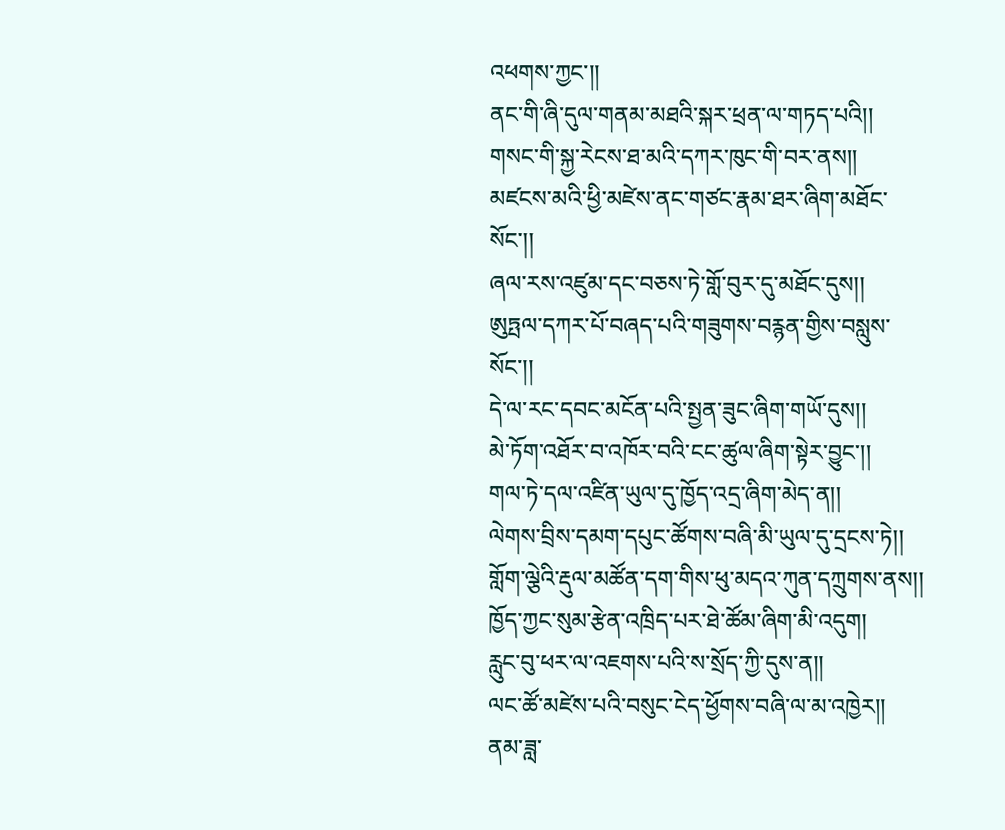འཕགས་ཀྱང་།།
ནང་གི་ཞི་དུལ་གནམ་མཐའི་སྐར་ཕྲན་ལ་གཏད་པའི།།
གསང་གི་སྐྱ་རེངས་ཐ་མའི་དཀར་ཁུང་གི་བར་ནས།།
མཛངས་མའི་ཕྱི་མཛེས་ནང་གཙང་རྣམ་ཐར་ཞིག་མཐོང་སོང་།།
ཞལ་རས་འཛུམ་དང་བཅས་ཏེ་གློ་བུར་དུ་མཐོང་དུས།།
ཨུཏྤལ་དཀར་པོ་བཞད་པའི་གཟུགས་བརྙན་གྱིས་བསླུས་སོང་།།
དེ་ལ་རང་དབང་མངོན་པའི་སྤྱན་ཟུང་ཞིག་གཡོ་དུས།།
མེ་ཏོག་འཐོར་བ་འཁོར་བའི་ངང་ཚུལ་ཞིག་སྟེར་བྱུང་།།
གལ་ཏེ་དལ་འཛིན་ཡུལ་དུ་ཁྱོད་འདྲ་ཞིག་མེད་ན།།
ལེགས་བྲིས་དམག་དཔུང་ཚོགས་བཞི་མི་ཡུལ་དུ་དྲངས་ཏེ།།
གློག་ལྕེའི་རྡུལ་མཚོན་དག་གིས་ཕུ་མདའ་ཀུན་དཀྲུགས་ནས།།
ཁྱོད་ཀྱང་སུམ་རྩེན་འཁྲིད་པར་ཐེ་ཚོམ་ཞིག་མི་འདུག།
རླུང་བུ་ཕར་ལ་འཇགས་པའི་ས་སྲོད་ཀྱི་དུས་ན།།
ལང་ཚོ་མཛེས་པའི་བསུང་ངེད་ཕྱོགས་བཞི་ལ་མ་འཁྱེར།།
ནམ་ཟླ་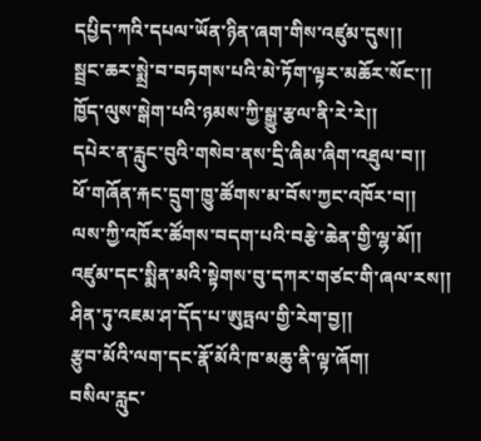དཔྱིད་ཀའི་དཔལ་ཡོན་ཉིན་ཞག་གིས་འཛུམ་དུས།།
སྦྲང་ཆར་སྨྲེ་བ་བཏགས་པའི་མེ་ཏོག་ལྟར་མཆོར་སོང་།།
ཁྱོད་ལུས་སྒེག་པའི་ཉམས་ཀྱི་སྒྱུ་རྩལ་ནི་རེ་རེ།།
དཔེར་ན་རླུང་བུའི་གསེབ་ནས་དྲི་ཞིམ་ཞིག་འཐུལ་བ།།
ཕོ་གཞོན་རྐང་དྲུག་ཁྱུ་ཚོགས་མ་བོས་ཀྱང་འཁོར་བ།།
ལས་ཀྱི་འཁོར་ཚོགས་བདག་པའི་བརྩེ་ཆེན་གྱི་ལྷ་མོ།།
འཛུམ་དང་སྨིན་མའི་སྟེགས་བུ་དཀར་གཙང་གི་ཞལ་རས།།
ཤིན་ཏུ་འཇམ་ཤ་དོད་པ་ཨུཏྤལ་གྱི་རེག་བྱ།།
རྩུབ་མོའི་ལག་དང་རྣོ་མོའི་ཁ་མཆུ་ནི་ལྟ་ཞོག།
བསིལ་རླུང་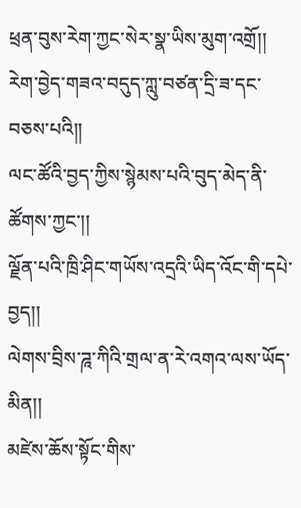ཕྲན་བུས་རེག་ཀྱང་སེར་སྣ་ཡིས་མུག་འགྲོ།།
རེག་བྱེད་གཟའ་བདུད་ཀླུ་བཙན་དྲི་ཟ་དང་བཅས་པའི།།
ལང་ཚོའི་བྱད་ཀྱིས་སྙེམས་པའི་བུད་མེད་ནི་ཚོགས་ཀྱང་།།
ལྗོན་པའི་ཁྲི་ཤིང་གཡོས་འདྲའི་ཡིད་འོང་གི་དཔེ་བྱད།།
ལེགས་བྲིས་ཌཱ་ཀིའི་གྲལ་ན་རེ་འགའ་ལས་ཡོད་མིན།།
མཛེས་ཆོས་སྟོང་གིས་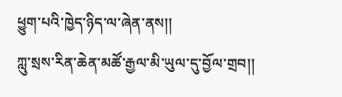ཕྱུག་པའི་ཁྱེད་ཉིད་ལ་ཞེན་ནས།།
ཀླུ་སྲས་རིན་ཆེན་མཚོ་རྒྱལ་མི་ཡུལ་དུ་བྱོལ་གྲབ།།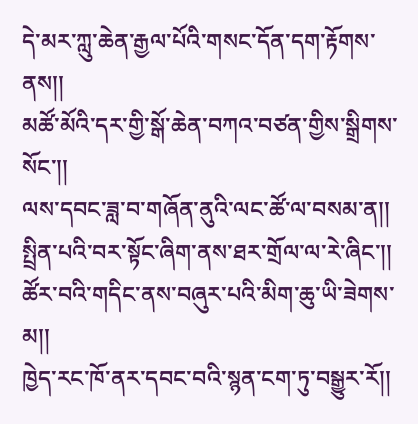དེ་མར་ཀླུ་ཆེན་རྒྱལ་པོའི་གསང་དོན་དག་རྟོགས་ནས།།
མཚོ་མོའི་དར་གྱི་སྒོ་ཆེན་བཀའ་བཙན་གྱིས་སྒྲིགས་སོང་།།
ལས་དབང་ཟླ་བ་གཞོན་ནུའི་ལང་ཚོ་ལ་བསམ་ན།།
སྤྲིན་པའི་བར་སྟོང་ཞིག་ནས་ཐར་གྲོལ་ལ་རེ་ཞིང་།།
ཚོར་བའི་གདིང་ནས་བཞུར་པའི་མིག་ཆུ་ཡི་ཟེགས་མ།།
ཁྱེད་རང་ཁོ་ནར་དབང་བའི་སྙན་ངག་ཏུ་བསྒྱུར་རོ།།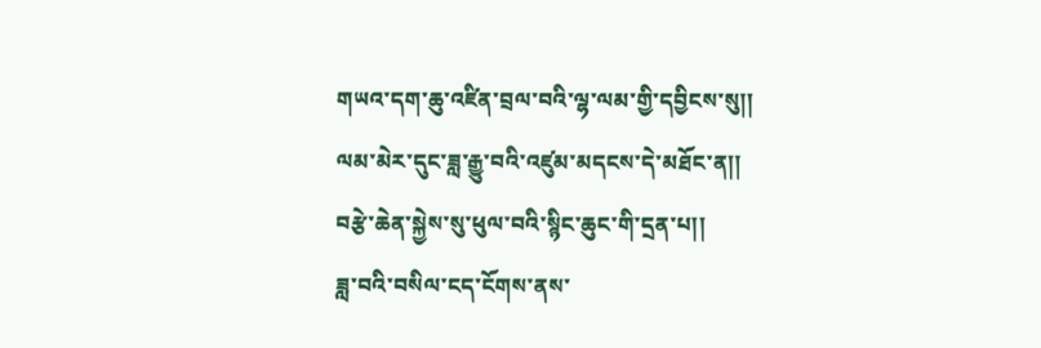གཡའ་དག་ཆུ་འཛིན་བྲལ་བའི་ལྷ་ལམ་གྱི་དབྱིངས་སུ།།
ལམ་མེར་དུང་ཟླ་རྒྱུ་བའི་འཛུམ་མདངས་དེ་མཐོང་ན།།
བརྩེ་ཆེན་སྐྱེས་སུ་ཕུལ་བའི་སྙིང་ཆུང་གི་དྲན་པ།།
ཟླ་བའི་བསིལ་ངད་ངོགས་ནས་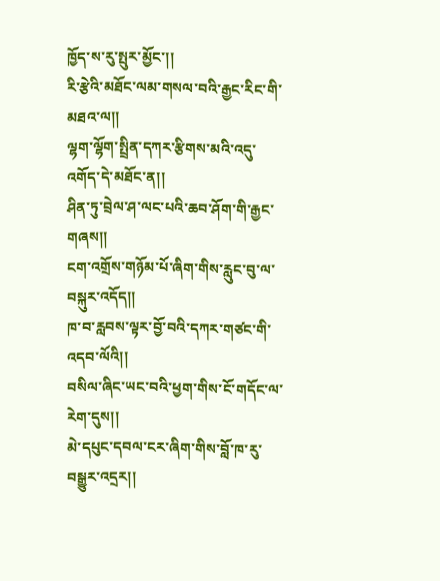ཁྱོད་ས་རུ་སྤུར་མྱོང་།།
རི་རྩེའི་མཐོང་ལམ་གསལ་བའི་རྒྱང་རིང་གི་མཐའ་ལ།།
ལྷག་ལྷོག་སྤྲིན་དཀར་རྩིགས་མའི་འདུ་འགོད་དེ་མཐོང་ན།།
ཤིན་ཏུ་བྲེལ་ཤ་ལང་པའི་ཆབ་ཤོག་གི་རྒྱང་གཞས།།
ངག་འགྲོས་གཉོམ་པོ་ཞིག་གིས་རླུང་བུ་ལ་བསྐུར་འདོད།།
ཁ་བ་རླབས་ལྟར་བྱོ་བའི་དཀར་གཙང་གི་འདབ་ལོའི།།
བསིལ་ཞིང་ཡང་བའི་ཕྱག་གིས་ངོ་གདོང་ལ་རེག་དུས།།
མེ་དཔུང་དབལ་ངར་ཞིག་གིས་བློ་ཁ་རུ་བསྒྱུར་འདྲར།།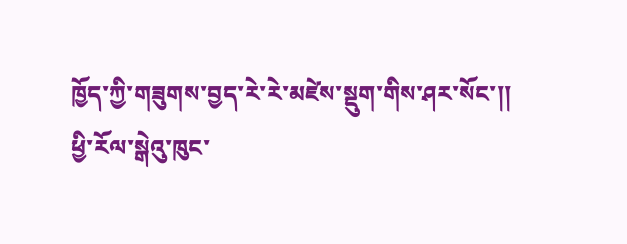ཁྱོད་ཀྱི་གཟུགས་བྱད་རེ་རེ་མཛེས་སྡུག་གིས་ཤར་སོང་།།
ཕྱི་རོལ་སྒེའུ་ཁུང་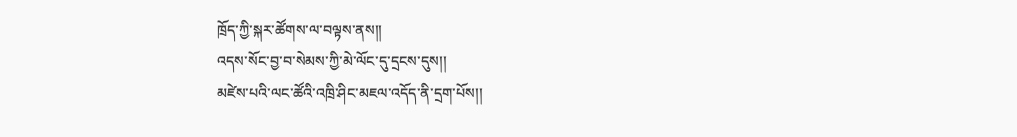ཁྲོད་ཀྱི་སྐར་ཚོགས་ལ་བལྟས་ནས།།
འདས་སོང་བྱ་བ་སེམས་ཀྱི་མེ་ལོང་དུ་དྲངས་དུས།།
མཛེས་པའི་ལང་ཚོའི་འཁྲི་ཤིང་མཇལ་འདོད་ནི་དྲག་པོས།།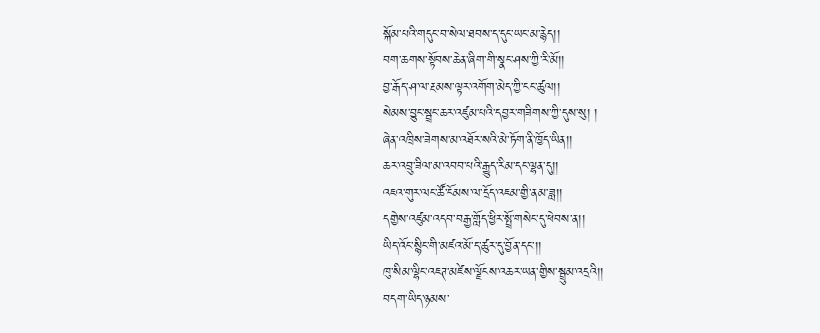སྐོམ་པའི་གདུང་བ་སེལ་ཐབས་ད་དུང་ཡང་མ་རྙེད།།
བག་ཆགས་སྟོབས་ཆེན་ཞིག་གི་སྣང་ཤས་ཀྱི་རི་མོ།།
བྱ་རྒོད་ཤ་ལ་རྔམས་ལྟར་འགོག་མེད་ཀྱི་ངང་ཚུལ།།
སེམས་བྱུང་སྦྲང་ཆར་འཛུམ་པའི་དབྱར་གཟིགས་ཀྱི་དུས་སུ། །
ཞེན་འཁྲིས་ཟེགས་མ་འཐོར་སའི་མེ་ཏོག་ནི་ཁྱོད་ཡིན།།
ཆར་འབྲུ་ཟིལ་མ་འབབ་པའི་རྒྱུད་རིམ་དང་ལྷན་དུ།།
འཇའ་གུར་ལང་ཚོ་ངོམས་ལ་དྲོད་འཇམ་གྱི་ནམ་ཟླ།།
དགྱེས་འཛུམ་འདབ་བརྒྱ་གློད་ཕྱིར་སྤྲོ་གསེང་དུ་ཕེབས་ན།།
ཡིད་འོང་སྙིང་གི་མཛའ་མོ་ད་ཚུར་དུ་བྱོན་དང་།།
ཁུ་སིམ་ལྷིང་འཇཊ་མཛེས་ལྗོངས་འཆར་ཡན་གྱིས་སྦྲུམ་འདྲའི།།
བདག་ཡིད་ཉམས་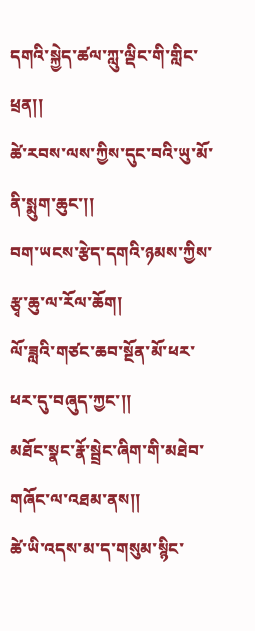དགའི་སྐྱེད་ཚལ་ཀླུ་ལྡིང་གི་གླིང་ཕྲན།།
ཚེ་རབས་ལས་ཀྱིས་དུང་བའི་ཡུ་མོ་ནི་སྨུག་ཆུང་།།
བག་ཡངས་རྩེད་དགའི་ཉམས་ཀྱིས་རྩྭ་ཆུ་ལ་རོལ་ཆོག།
ལོ་ཟླའི་གཙང་ཆབ་སྔོན་མོ་ཕར་ཕར་དུ་བཞུད་ཀྱང་།།
མཐོང་སྣང་རྣོ་སྦྲེང་ཞིག་གི་མཐེབ་གཞོང་ལ་འཐམ་ནས།།
ཚེ་ཡི་འདས་མ་ད་གསུམ་སྙིང་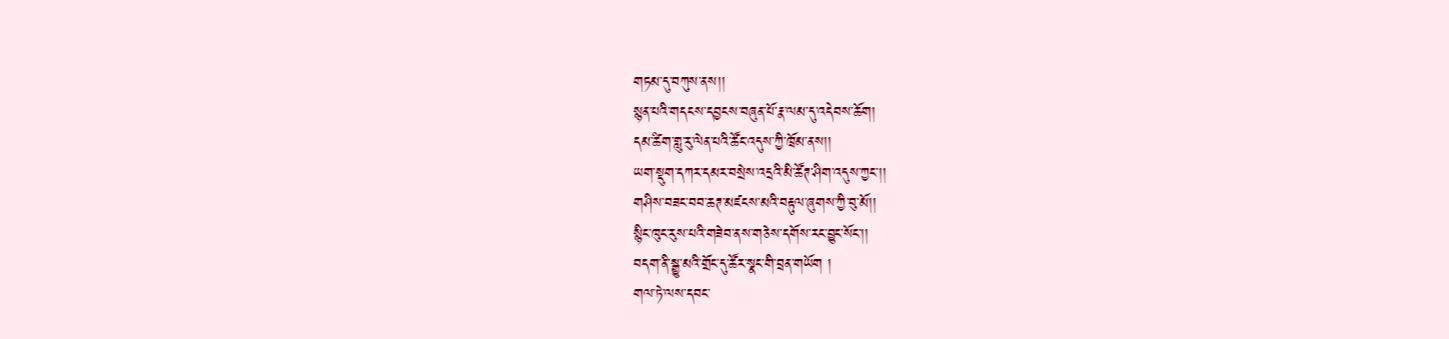གཏམ་དུ་བཀུས་ནས།།
སྙན་པའི་གདངས་དབྱངས་བཞུན་པོ་རྣ་ལམ་དུ་འདེབས་ཆོག།
དམ་ཚིག་གླུ་རུ་ལེན་པའི་ཚོང་འདུས་ཀྱི་ཁྲོམ་ནས།།
ཡག་སྡུག་དཀར་དམར་བསྲེས་འདྲའི་མི་ཚོཊ་ཤིག་འདུས་ཀྱང་།།
གཤིས་བཟང་བབ་ཆཊ་མཛངས་མའི་བརྟུལ་ཞུགས་ཀྱི་བུ་མོ།།
སྙིང་ཁུང་རུས་པའི་གཟེབ་ནས་གཅེས་དགོས་རང་བྱུང་སོང་།།
བདག་ནི་སྒྱུ་མའི་གྲོང་དུ་ཚོར་སྣང་གི་བྲན་གཡོག །
གལ་ཏེ་ལས་དབང་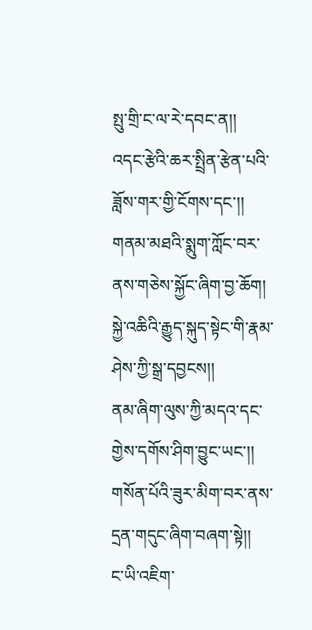སྤུ་གྲི་ང་ལ་རེ་དབང་ན།།
འདང་རྩེའི་ཆར་སྤྲིན་རྩེན་པའི་ཟློས་གར་གྱི་ངོགས་དང་།།
གནམ་མཐའི་སྨུག་ཀློང་བར་ནས་གཅེས་སྐྱོང་ཞིག་བྱ་ཆོག།
སྐྱེ་འཆིའི་རྒྱུད་སྐུད་སྟེང་གི་རྣམ་ཤེས་ཀྱི་སྒྲ་དབྱངས།།
ནམ་ཞིག་ལུས་ཀྱི་མདའ་དང་གྱེས་དགོས་ཤིག་བྱུང་ཡང་།།
གསོན་པོའི་ཟུར་མིག་བར་ནས་དྲན་གདུང་ཞིག་བཞག་སྟེ།།
ང་ཡི་འཇིག་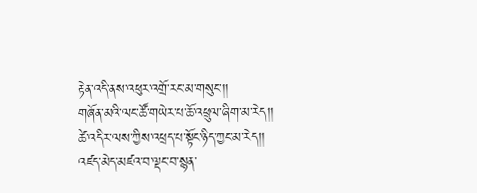རྟེན་འདི་ནས་འཕུར་འགྲོ་རང་མ་གསུང་།།
གཞོན་མའི་ལང་ཚོ་གཡེར་པ་ཆོ་འཕྲུལ་ཞིག་མ་རེད།།
ཚེ་འདིར་ལས་ཀྱིས་འཕྲད་པ་སྟོང་ཉིད་ཀྱང་མ་རེད།།
འཛད་མེད་མཛའ་བ་ལྡང་བ་སྙན་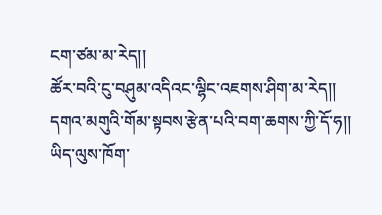ངག་ཙམ་མ་རེད།།
ཚོར་བའི་ངུ་བཤུམ་འདིའང་ལྷིང་འཇགས་ཤིག་མ་རེད།།
དགའ་མགུའི་གོམ་སྟབས་རྩེན་པའི་བག་ཆགས་ཀྱི་དོ་ཧ།།
ཡིད་ལུས་ཁོག་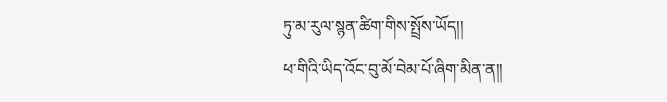ཏུ་མ་རུལ་སྙན་ཚིག་གིས་སྤྲོས་ཡོད།།
ཕ་གིའི་ཡིད་འོང་བུ་མོ་བེམ་པོ་ཞིག་མིན་ན།།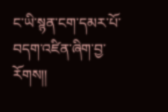ང་ཡི་སྙན་ངག་དམར་པོ་བདག་འཛིན་ཞིག་བྱ་རོགས།།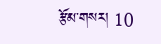རྩོམ་གསར། 10